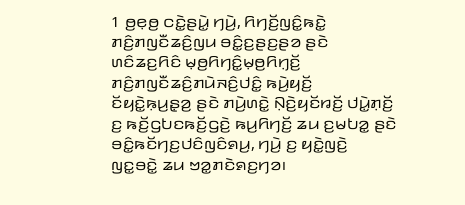1 ꤥ꤬ꤕ꤫ꤥ꤬ ꤍꤢꤧ꤭ꤔꤣꤧ꤭ ꤚꤣꤧ꤬, ꤖꤚꤢꤩ꤬ꤜꤢꤨ꤭ꤒꤢꤧ꤭ ꤊꤢꤨ꤬ꤊꤜꤢꤪꤘꤢꤨ꤬ꤜꤣ ꤋꤢꤨ꤭ꤢ꤬ꤔꤢ꤬ꤔꤤ ꤔꤢꤧ ꤛꤢꤨꤘꤢ꤬ꤖꤢꤨ ꤗ꤫ꤥ꤬ꤖꤚꤢꤨ꤭ꤗ꤫ꤥ꤬ꤖꤚ꤫ꤢꤩ꤬ ꤊꤢꤨ꤬ꤊꤜꤢꤪꤘꤢꤨ꤬ꤊꤣꤧꤏꤢꤨ꤬ꤓꤢꤨ꤭ ꤒꤣꤧ꤬ꤟꤢꤩ꤬ ꤢꤩꤟꤢꤧ꤭ꤒ꤫ꤣ꤬ꤔ꤫ꤤ꤬ ꤔꤢꤧ ꤊꤣꤧ꤬ꤛꤢꤧ꤭ ꤡ꤫ꤢꤧ꤬ꤟꤢꤩꤙꤢꤩ꤬ ꤓꤣꤧ꤭ꤊ꤫ꤢꤩ꤬ ꤢ꤬ ꤒꤢꤩ꤬ꤞꤝꤢꤒꤢꤩ꤬ꤞꤢꤧ꤬ ꤒꤣ꤬ꤖꤚꤢꤩ꤬ ꤘꤣ ꤢ꤬ꤗꤝꤤ꤭ ꤔꤢꤧ ꤋꤢꤨ꤭ꤒꤢꤩꤚꤢ꤬ꤓꤢꤨꤜꤢꤨꤎꤣ꤬, ꤚꤣꤧ꤬ ꤢ꤬ ꤟꤢꤧ꤭ꤜꤢꤧ꤬ ꤜꤢ꤭ꤋꤢꤧ꤭ ꤘꤣ ꤠꤤ꤭ꤊꤢꤧꤎꤢ꤬ꤚꤤ꤯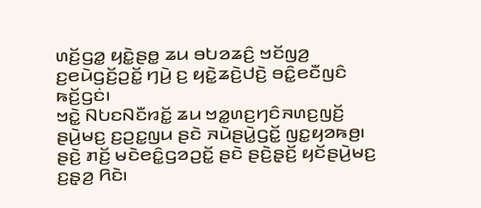ꤛꤢꤩ꤬ꤞꤤ꤭ ꤟꤢꤧ꤭ꤔꤥ꤭ ꤘꤣ ꤋꤝꤤꤘꤢꤨ꤬ ꤠꤢꤩꤜꤤ꤬ ꤢ꤬ꤕꤣꤧꤞꤢꤩ꤬ꤑꤢꤩ꤭ ꤚꤣꤧ꤬ ꤢ꤬ ꤟꤢꤧ꤭ꤘꤢꤧ꤬ꤓꤢꤧ꤬ ꤋꤢꤨ꤭ꤕꤢꤪꤜꤢꤨ ꤒꤢꤩ꤬ꤞꤢꤦ꤯
ꤠꤢꤧ꤭ ꤡꤝꤢꤡꤢꤪꤙꤢꤩ꤭ ꤘꤣ ꤠꤤ꤭ꤛꤢ꤬ꤚꤢꤨꤏꤛꤢ꤬ꤜꤢꤩ꤬ ꤔꤣꤧ꤬ꤗꤢ꤬ ꤢ꤬ꤑꤢ꤭ꤜꤣ ꤔꤢꤧ ꤏꤣꤧꤔꤣꤧ꤭ꤞꤢꤩ꤭ ꤜꤢ꤭ꤟꤤꤒꤥ꤬꤯ ꤔꤢꤧ꤬ ꤊꤢꤩ꤬ ꤗꤢꤧꤕꤢꤨ꤭ꤞꤤꤑꤢꤩ꤭ ꤔꤢꤧ ꤔꤢꤧ꤬ꤔ꤫ꤢꤩ꤬ ꤟꤢꤩꤔꤣꤧ꤬ꤗꤢ꤬ ꤢ꤬ꤔ꤫ꤤ꤬ ꤖꤢꤧ꤯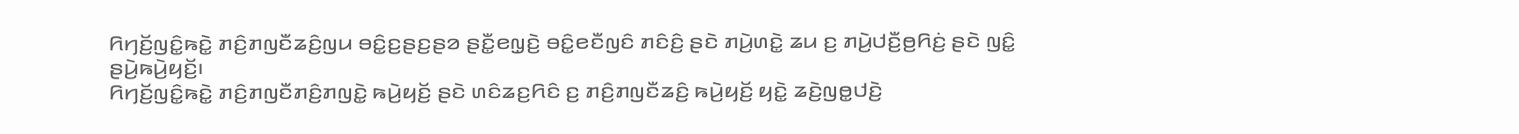ꤖꤚꤢꤩ꤬ꤜꤢꤨ꤭ꤒꤢꤧ꤭ ꤊꤢꤨ꤬ꤊꤜꤢꤪꤘꤢꤨ꤬ꤜꤣ ꤋꤢꤨ꤭ꤢ꤬ꤔꤢ꤬ꤔꤤ ꤔꤢꤪ꤭ꤕꤜ꤫ꤢꤧ꤬ ꤋꤢꤨ꤭ꤕꤢꤪꤜꤢꤨ ꤊꤢꤨꤢꤨ꤬ ꤔꤢꤧ ꤊꤣꤧ꤬ꤛꤢꤧ꤭ ꤘꤣ ꤢ꤬ ꤊꤣꤧ꤬ꤓꤢꤪ꤬ꤥ꤬ꤖꤢꤦ꤬ ꤔꤢꤧ ꤜꤢꤨ꤭ ꤔꤣꤧ꤬ꤒꤣꤧ꤬ꤟꤢꤩ꤬꤯
ꤖꤚꤢꤩ꤬ꤜꤢꤨ꤭ꤒꤢꤧ꤭ ꤊꤢꤨ꤬ꤊꤜꤢꤪꤊꤢꤨ꤬ꤊꤜꤢꤧ꤭ ꤒꤣꤧ꤬ꤟꤢꤩ꤬ ꤔꤢꤧ ꤛꤢꤨꤘꤢ꤬ꤖꤢꤨ ꤢ꤬ ꤊꤢꤨ꤬ꤊꤜꤢꤪꤘꤢꤨ꤬ ꤒꤣꤧ꤬ꤟꤢꤩ꤬ ꤟꤢꤧ꤭ ꤘꤢꤧ꤬ꤜꤥ꤭ꤓꤢꤧ꤬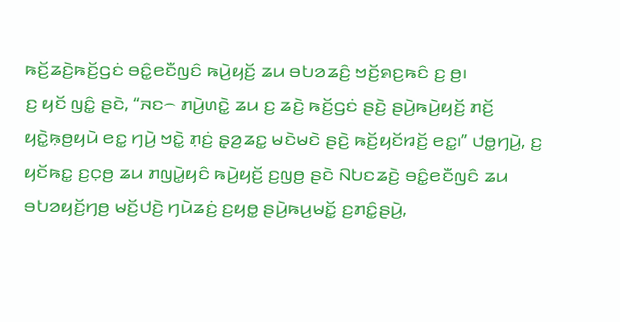ꤒꤢꤩ꤬ꤘꤢꤧ꤬ꤒꤢꤩ꤬ꤞꤢꤦ ꤋꤢꤨ꤭ꤕꤢꤪꤜꤢꤨ ꤒꤣꤧ꤬ꤟꤢꤩ꤬ ꤘꤣ ꤋꤝꤤꤘꤢꤨ꤬ ꤠꤢꤩ꤬ꤎꤢ꤬ꤒꤢꤨ ꤢ꤬ ꤥ꤬꤯
ꤢ꤬ ꤟꤢꤩ ꤜꤢꤨ꤭ ꤔꤢꤧ, “ꤏꤢ꤮ ꤊꤣꤧ꤬ꤛꤢꤧ꤭ ꤘꤣ ꤢ꤬ ꤘꤢꤧ꤬ ꤒꤢꤩ꤬ꤞꤢꤦ ꤔꤢꤧ꤬ ꤔꤣꤧ꤬ꤒꤣꤧ꤬ꤟꤢꤩ꤬ ꤊꤢꤩ꤬ ꤟꤢꤧ꤭ꤒ꤫ꤥ꤬ꤟꤣꤧ ꤕꤢ꤭ ꤚꤣꤧ꤬ ꤠꤢꤧ꤭ ꤊ꤫ꤢꤦ꤬ ꤔ꤫ꤤ꤬ꤘꤢ꤭ ꤗꤢꤧꤗꤢꤧ ꤔꤢꤧ꤬ ꤒꤢꤩ꤬ꤟꤢꤩꤙꤢꤩ꤬ ꤕꤢ꤭꤯” ꤓꤥ꤭ꤚꤣꤧ꤬, ꤢ꤬ ꤟꤢꤩꤒꤢ꤭ ꤢ꤬ꤍ꤫ꤥ꤬ ꤘꤣ ꤊꤜꤣꤧ꤭ꤟꤢꤨ ꤒꤣꤧ꤬ꤟꤢꤩ꤬ ꤢ꤬ꤜꤥ꤬ ꤔꤢꤧ ꤡꤝꤢꤘꤢꤧ꤬ ꤋꤢꤨ꤭ꤕꤢꤪꤜꤢꤨ ꤘꤣ ꤋꤝꤤꤟꤢꤩ꤬ꤚꤥ꤬ ꤗꤢꤩ꤬ꤓꤢꤧ꤬ ꤚꤣꤧꤘꤢꤦ꤬ ꤢ꤬ꤟꤥ꤭ ꤔꤣꤧ꤬ꤒꤣ꤬ꤗꤢꤩ꤭ ꤢ꤬ꤊꤢꤨ꤭ꤔꤣꤧ꤬,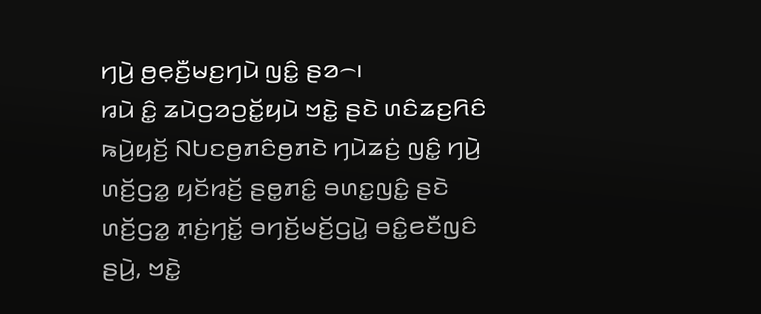ꤚꤣꤧ꤬ ꤥ꤬ꤕ꤫ꤢꤪ꤬ꤗꤢ꤬ꤚꤣꤧ ꤜꤢꤨ꤭ ꤔꤤ꤮꤯
ꤙꤣꤧ ꤢꤨ꤭ ꤘꤣꤧꤞꤤꤑꤢꤩ꤭ꤟꤣꤧ ꤠꤢꤧ꤭ ꤔꤢꤧ ꤛꤢꤨꤘꤢ꤬ꤖꤢꤨ ꤒꤣꤧ꤬ꤟꤢꤩ꤬ ꤡꤝꤢꤥ꤬ꤊꤢꤨꤥ꤬ꤊꤢꤧ ꤚꤣꤧꤘꤢꤦ꤬ ꤜꤢꤨ꤭ ꤚꤣꤧ꤬ ꤛꤢꤩ꤬ꤞꤤ꤭ ꤟꤢꤩꤙꤢꤩ꤬ ꤔꤥ꤭ꤊꤢꤨ꤭ ꤋꤛꤢ꤭ꤜꤢꤨ꤭ ꤔꤢꤧ ꤛꤢꤩ꤬ꤞꤤ꤭ ꤊ꤫ꤢꤦ꤬ꤚꤢꤩ꤭ ꤋꤚꤢꤩ꤬ꤗꤢꤩ꤬ꤞꤣꤧ꤭ ꤋꤢꤨ꤭ꤕꤢꤪꤜꤢꤨ ꤔꤣꤧ꤬, ꤠꤢꤧ꤭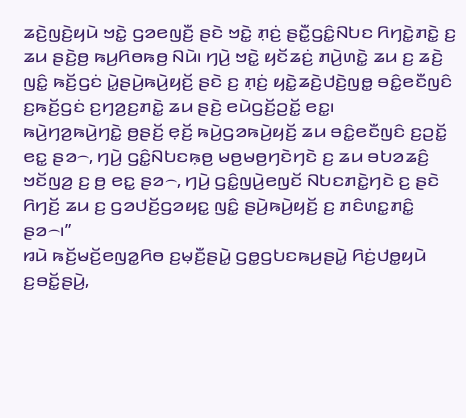ꤘꤢꤧ꤬ꤜꤢꤧ꤬ꤟꤣꤧ ꤠꤢꤧ꤭ ꤞꤤꤕꤜꤢꤪ꤬ ꤔꤢꤧ ꤠꤢꤧ꤭ ꤊ꤫ꤢꤦ꤬ ꤔꤢꤪ꤭ꤞꤢꤨ꤭ꤡꤝꤢ ꤖꤚꤢꤧ꤭ꤊꤢꤧ꤭ ꤢ꤬ ꤘꤣ ꤔꤢꤧ꤬ꤥ꤬ ꤒꤣ꤬ꤖꤥꤒꤥ꤬ ꤡꤣꤧ꤯ ꤚꤣꤧ꤬ ꤠꤢꤧ꤭ ꤟꤢꤩꤘꤢꤦ꤬ ꤊꤣꤧ꤬ꤛꤢꤧ꤭ ꤘꤣ ꤢ꤬ ꤘꤢꤧ꤬ ꤜꤢꤨ꤭ ꤒꤢꤩ꤬ꤞꤢꤦ ꤣꤧ꤭ꤔꤣꤧ꤬ꤒꤣꤧ꤬ꤟꤢꤩ꤬ ꤔꤢꤧ ꤢ꤬ ꤊ꤫ꤢꤦ꤬ ꤟꤢꤧ꤭ꤘꤢꤧ꤬ꤓꤢꤧ꤬ꤜꤥ꤭ ꤋꤢꤨ꤭ꤕꤢꤪꤜꤢꤨ ꤢ꤬ꤒꤢꤩ꤬ꤞꤢꤦ ꤢ꤬ꤚꤤ꤬ꤢ꤬ꤊꤢꤧ꤭ ꤘꤣ ꤔꤢꤧ꤬ ꤕꤣꤧꤞꤢꤩ꤬ꤑꤢꤩ꤭ ꤕꤢ꤭꤯
ꤒꤣꤧ꤬ꤚꤤ꤬ꤒꤣꤧ꤬ꤚꤢꤧ꤭ ꤥ꤬ꤔꤢꤩ꤬ ꤕ꤫ꤢꤩ꤬ ꤒꤣꤧ꤬ꤞꤤꤒꤣꤧ꤬ꤟꤢꤩ꤬ ꤘꤣ ꤋꤢꤨ꤭ꤕꤢꤪꤜꤢꤨ ꤢ꤬ꤑꤢꤩ꤭ ꤕꤢ꤭ ꤔꤤ꤮, ꤚꤣꤧ꤬ ꤞꤢꤨ꤭ꤡꤝꤢꤒ꤫ꤥ꤬ ꤗꤥ꤬ꤗꤥ꤬ꤚꤢꤧꤚꤢꤧ ꤢ꤬ ꤘꤣ ꤋꤝꤤꤘꤢꤨ꤬ ꤠꤢꤩꤜꤤ꤬ ꤢ꤬ ꤥ꤬ ꤕꤢ꤭ ꤔꤤ꤮, ꤚꤣꤧ꤬ ꤞꤢꤨ꤭ꤜꤣꤧ꤬ꤕꤜꤢꤩ ꤡꤝꤢꤊꤢꤧ꤭ꤚꤢꤧ ꤢ꤬ ꤔꤢꤧ ꤖꤚꤢꤩ꤬ ꤘꤣ ꤢ꤬ ꤞꤤꤓꤢꤩ꤬ꤞꤤꤟꤢ꤭ ꤜꤢꤨ꤭ ꤔꤣꤧ꤬ꤒꤣꤧ꤬ꤟꤢꤩ꤬ ꤢ꤬ ꤊꤢꤨꤛꤢ꤭ꤊꤢꤨ꤭ ꤔꤤ꤮꤯”
ꤙꤣꤧ ꤒꤢꤩ꤬ꤗꤢꤩ꤬ꤕꤜꤤ꤭ꤖꤥ ꤢ꤬ꤗ꤫ꤢꤪ꤬ꤔꤣꤧ꤭ ꤞꤥ꤭ꤞꤝꤢꤒꤣ꤬ꤔꤣꤧ꤭ ꤖꤢꤦ꤬ꤓꤥ꤭ꤟꤣꤧ ꤢ꤬ꤋꤢꤩ꤭ꤔꤣꤧ꤬,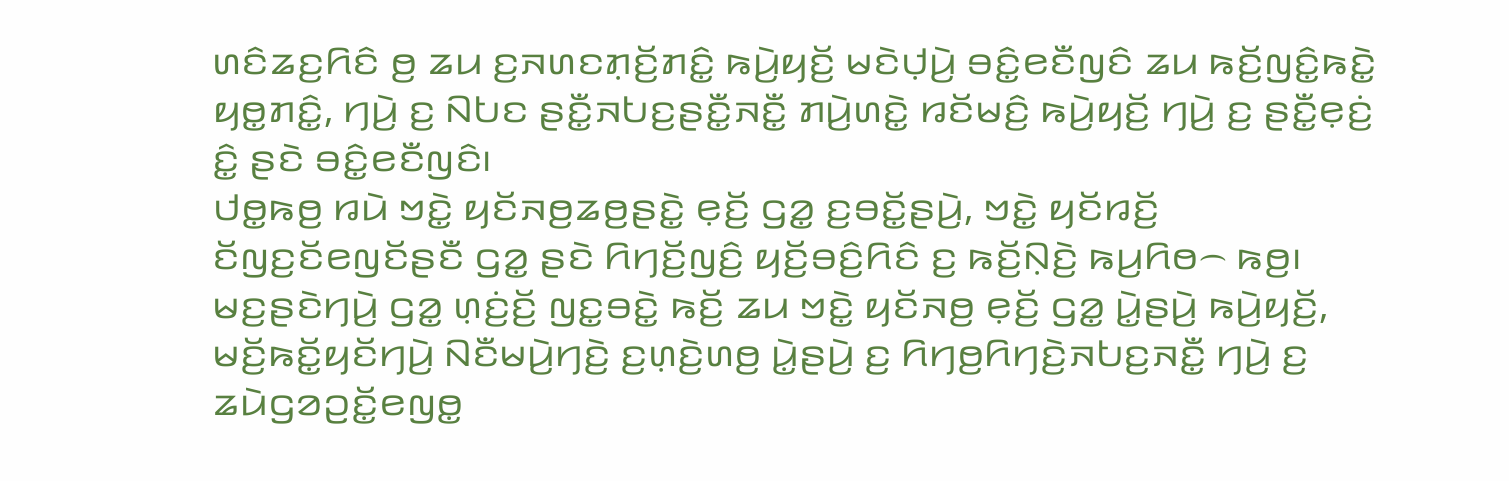ꤛꤢꤨꤘꤢ꤬ꤖꤢꤨ ꤥ꤬ ꤘꤣ ꤢ꤬ꤏꤛꤢꤊ꤫ꤢꤩ꤬ꤊꤢꤨ꤭ ꤒꤣꤧ꤬ꤟꤢꤩ꤬ ꤗꤢꤧꤓ꤫ꤣꤧ꤬ ꤋꤢꤨ꤭ꤕꤢꤪꤜꤢꤨ ꤘꤣ ꤒꤢꤩ꤬ꤜꤢꤨ꤭ꤒꤢꤧ꤭ ꤟꤥ꤭ꤊꤢꤨ꤭, ꤚꤣꤧ꤬ ꤢ꤬ ꤡꤝꤢ ꤔꤢꤪ꤭ꤏꤝꤢ꤬ꤔꤢꤪ꤭ꤏꤢꤪ꤭ ꤊꤣꤧ꤬ꤛꤢꤧ꤭ ꤙꤢꤩꤗꤢꤨ꤬ ꤒꤣꤧ꤬ꤟꤢꤩ꤬ ꤚꤣꤧ꤬ ꤢ꤬ ꤔꤢꤪ꤭ꤕ꤫ꤢꤦ꤬ ꤢꤨ꤭ ꤔꤢꤧ ꤋꤢꤨ꤭ꤕꤢꤪꤜꤢꤨ꤯
ꤓꤥ꤭ꤒꤥ꤬ ꤙꤣꤧ ꤠꤢꤧ꤭ ꤟꤢꤩꤏꤥ꤬ꤘꤥ꤬ꤔꤢꤧ꤭ ꤕ꤫ꤢꤩ꤬ ꤞꤤ꤭ ꤢ꤬ꤋꤢꤩ꤭ꤔꤣꤧ꤬, ꤠꤢꤧ꤭ ꤟꤢꤩꤙꤢꤩ꤬ ꤢꤩꤜꤢ꤬ꤢꤩꤕꤜꤢꤩꤔꤢꤪ ꤞꤤ꤭ ꤔꤢꤧ ꤖꤚꤢꤩ꤬ꤜꤢꤨ꤬ ꤟꤢꤩ꤬ꤋꤢꤨ꤬ꤖꤢꤨ ꤢ꤬ ꤒꤢꤩ꤬ꤡ꤫ꤢꤧ꤬ ꤒꤣ꤬ꤖꤥ꤮ ꤒꤥ꤬꤯ ꤗꤢ꤬ꤔꤢꤧꤚꤣꤧ꤬ ꤞꤤ꤭ ꤛ꤫ꤢꤦ꤬ꤢꤩ꤬ ꤜꤢ꤭ꤋꤢꤧ꤭ ꤒꤢꤩ꤬ ꤘꤣ ꤠꤢꤧ꤭ ꤟꤢꤩꤏꤥ꤬ ꤕ꤫ꤢꤩ꤬ ꤞꤤ꤭ ꤣꤧ꤭ꤔꤣꤧ꤬ ꤒꤣꤧ꤬ꤟꤢꤩ꤬, ꤗꤢꤩ꤬ꤒꤢꤩ꤭ꤟꤢꤩꤚꤣꤧ꤬ ꤡꤢꤪꤗꤣꤧ꤬ꤚꤢꤧ꤬ ꤢ꤬ꤛ꤫ꤢꤧ꤬ꤛꤥ꤬ ꤣꤧ꤭ꤔꤣꤧ꤬ ꤢ꤬ ꤖꤚꤥ꤬ꤖꤚꤢꤧ꤬ꤏꤝꤢ꤬ꤏꤢꤪ꤭ ꤚꤣꤧ꤬ ꤢ꤬ ꤘꤣꤧꤞꤤꤑꤢꤩ꤭ꤕꤜꤥ꤭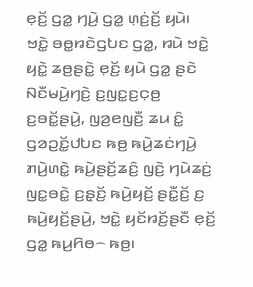ꤕ꤫ꤢꤩ꤬ ꤞꤤ꤭ ꤚꤣꤧ꤬ ꤞꤤ꤭ ꤛ꤫ꤢꤦ꤬ꤢꤩ꤬ ꤟꤣꤧ꤯
ꤠꤢꤧ꤭ ꤋꤥ꤭ꤙꤢꤧꤞꤝꤢ ꤞꤤ꤭, ꤙꤣꤧ ꤠꤢꤧ꤭ ꤟꤢꤧ꤭ ꤘꤥ꤬ꤔꤢꤧ꤭ ꤕ꤫ꤢꤩ꤬ ꤟꤣꤧ ꤞꤤ꤭ ꤔꤢꤧ ꤡꤢꤪꤗꤣꤧ꤬ꤚꤢꤧ꤬ ꤢ꤬ꤜꤢ꤭ꤢ꤬ꤍ꤫ꤥ꤬ ꤢ꤬ꤋꤢꤩ꤭ꤔꤣꤧ꤬, ꤜꤤ꤬ꤕꤜꤢꤪ꤬ ꤘꤣ ꤢꤨ꤭ ꤞꤤꤑꤢꤩ꤭ꤓꤝꤢ ꤒꤥ꤬ ꤒꤣꤧ꤬ꤘꤢꤦꤚꤣꤧ꤬ ꤊꤣꤧ꤬ꤛꤢꤧ꤭ ꤒꤣꤧ꤬ꤔꤢꤩ꤬ꤘꤢꤨ꤬ ꤜꤢꤧ꤬ ꤚꤣꤧꤘꤢꤦ꤬ ꤜꤢ꤭ꤋꤢꤧ꤭ ꤢ꤬ꤔ꤫ꤢꤩ꤬ ꤒꤣꤧ꤬ꤟꤢꤩ꤬ ꤔꤢꤪ꤭ꤢꤩ꤬ ꤢ꤬ ꤒꤣꤧ꤬ꤟꤢꤩ꤬ꤔꤣꤧ꤬, ꤠꤢꤧ꤭ ꤟꤢꤩꤙꤢꤩ꤬ꤔꤢꤪ ꤕ꤫ꤢꤩ꤬ ꤞꤤ꤭ ꤒꤣ꤬ꤖꤥ꤮ ꤒꤥ꤬꤯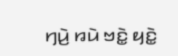ꤚꤣꤧ꤬ ꤙꤣꤧ ꤠꤢꤧ꤭ ꤟꤢꤧ꤭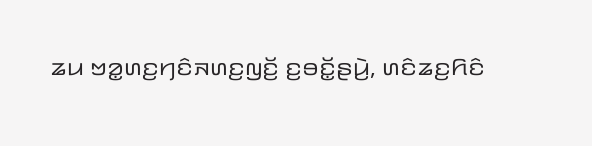ꤘꤣ ꤠꤤ꤭ꤛꤢ꤬ꤚꤢꤨꤏꤛꤢ꤬ꤜꤢꤩ꤬ ꤢ꤬ꤋꤢꤩ꤭ꤔꤣꤧ꤬, ꤛꤢꤨꤘꤢ꤬ꤖꤢꤨ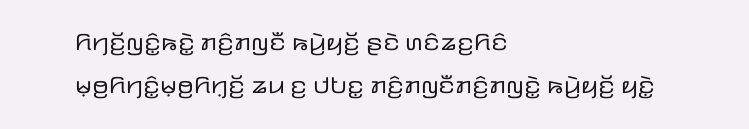ꤖꤚꤢꤩ꤬ꤜꤢꤨ꤭ꤒꤢꤧ꤭ ꤊꤢꤨ꤬ꤊꤜꤢꤪ ꤒꤣꤧ꤬ꤟꤢꤩ꤬ ꤔꤢꤧ ꤛꤢꤨꤘꤢ꤬ꤖꤢꤨ ꤗ꤫ꤥ꤬ꤖꤚꤢꤨ꤭ꤗ꤫ꤥ꤬ꤖꤚ꤫ꤢꤩ꤬ ꤘꤣ ꤢ꤬ ꤓꤝꤢ꤭ ꤊꤢꤨ꤬ꤊꤜꤢꤪꤊꤢꤨ꤬ꤊꤜꤢꤧ꤭ ꤒꤣꤧ꤬ꤟꤢꤩ꤬ ꤟꤢꤧ꤭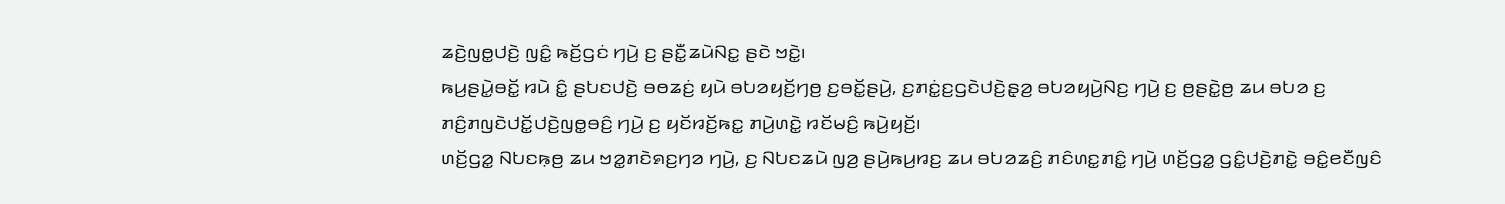ꤘꤢꤧ꤬ꤜꤥ꤭ꤓꤢꤧ꤬ ꤜꤢꤨ꤭ ꤒꤢꤩ꤬ꤞꤢꤦ ꤚꤣꤧ꤬ ꤢ꤬ ꤔꤢꤪ꤭ꤘꤣꤧꤡꤢ꤭ ꤔꤢꤧ ꤠꤢꤧ꤭꤯
ꤒꤣ꤬ꤔꤣꤧ꤭ꤋꤢꤩ꤭ ꤙꤣꤧ ꤢꤨ꤭ ꤔꤝꤢꤓꤢꤧ꤬ ꤋꤥꤘꤢꤦ꤬ ꤟꤣꤧ ꤋꤝꤤꤟꤢꤩ꤬ꤚꤥ꤬ ꤢ꤬ꤋꤢꤩ꤭ꤔꤣꤧ꤬, ꤢ꤬ꤊꤢꤦ꤭ꤢ꤬ꤞꤢꤧꤓꤢꤧ꤬ꤔ꤫ꤤ꤬ ꤋꤝꤤꤟꤣꤧ꤬ꤡꤢ꤬ ꤚꤣꤧ꤬ ꤢ꤬ ꤥ꤬ꤔꤢꤧ꤭ꤥ꤬ ꤘꤣ ꤋꤝꤤ ꤢ꤬ ꤊꤢꤨ꤬ꤊꤜꤢꤧꤓꤢꤩ꤭ꤓꤢꤧ꤬ꤜꤥ꤭ꤋꤢꤨ꤬ ꤚꤣꤧ꤬ ꤢ꤬ ꤟꤢꤩꤙꤢꤩ꤬ꤒꤢ꤭ ꤊꤣꤧ꤬ꤛꤢꤧ꤭ ꤙꤢꤩꤗꤢꤨ꤬ ꤒꤣꤧ꤬ꤟꤢꤩ꤬꤯
ꤛꤢꤩ꤬ꤞꤤ꤭ ꤡꤝꤢꤒ꤫ꤥ꤬ ꤘꤣ ꤠꤤ꤭ꤊꤢꤧꤎꤢ꤬ꤚꤤ ꤚꤣꤧ꤬, ꤢ꤬ ꤡꤝꤢꤘꤣꤧ ꤜꤤ꤬ ꤔꤣꤧ꤬ꤒꤣ꤬ꤙꤢ꤬ ꤘꤣ ꤋꤝꤤꤘꤢꤨ꤬ ꤊꤢꤨꤛꤢ꤭ꤊꤢꤨ꤭ ꤚꤣꤧ꤬ ꤛꤢꤩ꤬ꤞꤤ꤭ ꤞꤢꤨ꤭ꤓꤢꤧ꤬ꤊꤢꤧ꤭ ꤋꤢꤨ꤭ꤕꤢꤪꤜꤢꤨ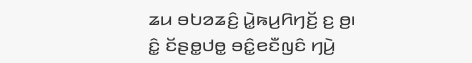ꤘꤣ ꤋꤝꤤꤘꤢꤨ꤬ ꤣꤧ꤭ꤒꤣ꤬ꤖꤚꤢꤩ꤬ ꤢ꤬ ꤥ꤬꤯
ꤢꤨ꤭ ꤢꤩꤔꤥ꤭ꤓꤥ꤭ ꤋꤢꤨ꤭ꤕꤢꤪꤜꤢꤨ ꤚꤣꤧ꤬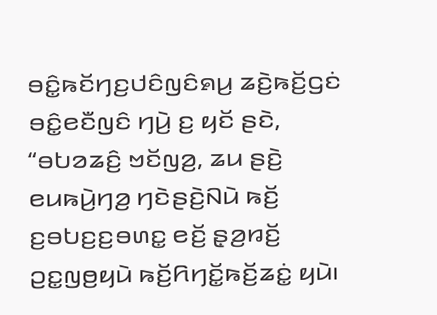ꤋꤢꤨ꤭ꤒꤢꤩꤚꤢ꤬ꤓꤢꤨꤜꤢꤨꤎꤣ꤬ ꤘꤢꤧ꤬ꤒꤢꤩ꤬ꤞꤢꤦ ꤋꤢꤨ꤭ꤕꤢꤪꤜꤢꤨ ꤚꤣꤧ꤬ ꤢ꤬ ꤟꤢꤩ ꤔꤢꤧ, “ꤋꤝꤤꤘꤢꤨ꤬ ꤠꤢꤩꤜꤤ꤬, ꤘꤣ ꤔꤢꤧ꤬ ꤕꤣꤒꤣꤧ꤬ꤚꤤ꤬ ꤚꤢꤧꤔꤢꤧ꤬ꤡꤣꤧ ꤒꤢꤩ꤬ ꤢ꤬ꤋꤝꤢ꤬ꤢ꤬ꤋꤛꤢ꤭ ꤕꤢꤩ꤬ ꤔ꤫ꤤ꤬ꤙꤢꤩ꤬ ꤑꤢ꤭ꤜꤥ꤬ꤟꤣꤧ ꤒꤢꤩ꤬ꤖꤚꤢꤩ꤭ꤒꤢꤩ꤬ꤘꤢꤦ꤭ ꤟꤣꤧ꤯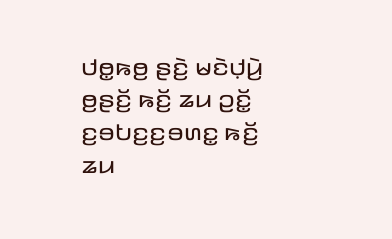ꤓꤥ꤭ꤒꤥ꤬ ꤔꤢꤧ꤬ ꤗꤢꤧꤓ꤫ꤣꤧ꤬ ꤥ꤬ꤔꤢꤩ꤬ ꤒꤢꤩ꤬ ꤘꤣ ꤑꤢꤩ꤭ ꤢ꤬ꤋꤝꤢ꤬ꤢ꤬ꤋꤛꤢ꤭ ꤒꤢꤩ꤬ ꤘꤣ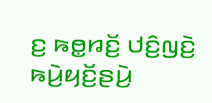ꤢ꤬ ꤒꤥ꤭ꤙꤢꤩ꤬ ꤓꤢꤨ꤬ꤜꤢꤧ꤬ ꤒꤣꤧ꤬ꤟꤢꤩ꤬ꤔꤣꤧ꤬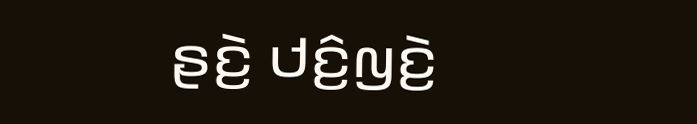ꤔꤢꤧ꤬ ꤓꤢꤨ꤬ꤜꤢꤧ꤬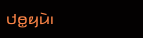ꤓꤥ꤭ꤟꤣꤧ꤯